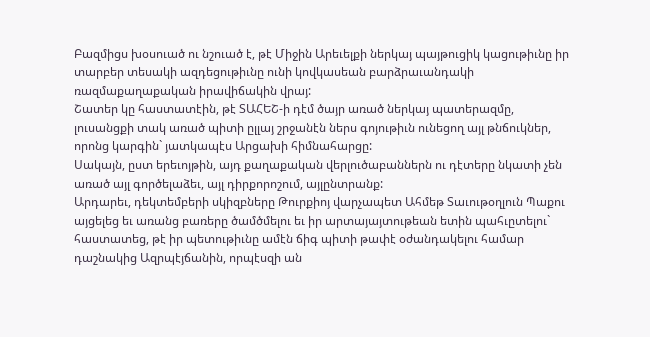Բազմիցս խօսուած ու նշուած է, թէ Միջին Արեւելքի ներկայ պայթուցիկ կացութիւնը իր տարբեր տեսակի ազդեցութիւնը ունի կովկասեան բարձրաւանդակի ռազմաքաղաքական իրավիճակին վրայ:
Շատեր կը հաստատէին, թէ ՏԱՀԵՇ-ի դէմ ծայր առած ներկայ պատերազմը, լուսանցքի տակ առած պիտի ըլլայ շրջանէն ներս գոյութիւն ունեցող այլ թնճուկներ, որոնց կարգին` յատկապէս Արցախի հիմնահարցը:
Սակայն, ըստ երեւոյթին, այդ քաղաքական վերլուծաբաններն ու դէտերը նկատի չեն առած այլ գործելաձեւ, այլ դիրքորոշում, այլընտրանք:
Արդարեւ, դեկտեմբերի սկիզբները Թուրքիոյ վարչապետ Ահմեթ Տաւութօղլուն Պաքու այցելեց եւ առանց բառերը ծամծմելու եւ իր արտայայտութեան ետին պահւըտելու` հաստատեց, թէ իր պետութիւնը ամէն ճիգ պիտի թափէ օժանդակելու համար դաշնակից Ազրպէյճանին, որպէսզի ան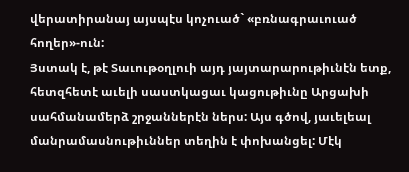վերատիրանայ այսպէս կոչուած` «բռնագրաւուած հողեր»-ուն:
Յստակ է, թէ Տաւութօղլուի այդ յայտարարութիւնէն ետք, հետզհետէ աւելի սաստկացաւ կացութիւնը Արցախի սահմանամերձ շրջաններէն ներս: Այս գծով, յաւելեալ մանրամասնութիւններ տեղին է փոխանցել: Մէկ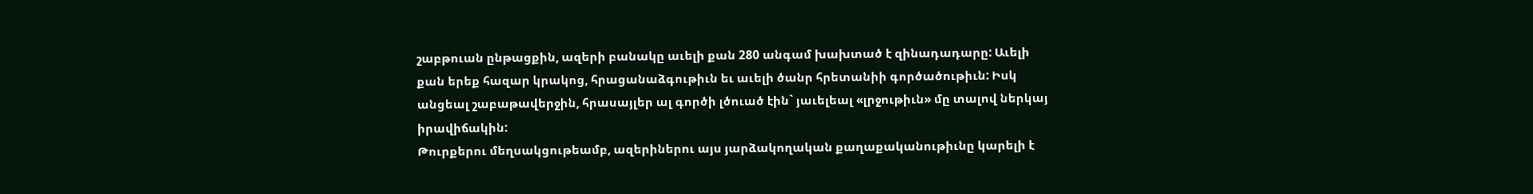շաբթուան ընթացքին, ազերի բանակը աւելի քան 280 անգամ խախտած է զինադադարը: Աւելի քան երեք հազար կրակոց, հրացանաձգութիւն եւ աւելի ծանր հրետանիի գործածութիւն: Իսկ անցեալ շաբաթավերջին, հրասայլեր ալ գործի լծուած էին` յաւելեալ «լրջութիւն» մը տալով ներկայ իրավիճակին:
Թուրքերու մեղսակցութեամբ, ազերիներու այս յարձակողական քաղաքականութիւնը կարելի է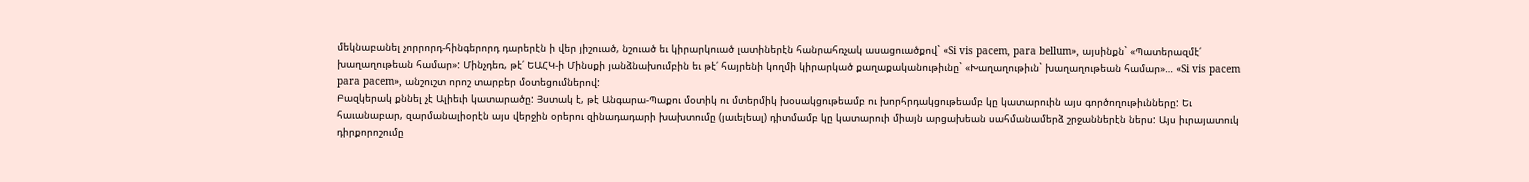մեկնաբանել չորրորդ-հինգերորդ դարերէն ի վեր յիշուած, նշուած եւ կիրարկուած լատիներէն հանրահռչակ ասացուածքով` «Si vis pacem, para bellum», այսինքն` «Պատերազմէ՛ խաղաղութեան համար»: Մինչդեռ, թէ՛ ԵԱՀԿ-ի Մինսքի յանձնախումբին եւ թէ՛ հայրենի կողմի կիրարկած քաղաքականութիւնը` «Խաղաղութիւն` խաղաղութեան համար»… «Si vis pacem para pacem», անշուշտ որոշ տարբեր մօտեցումներով:
Բազկերակ քննել չէ Ալիեւի կատարածը: Յստակ է, թէ Անգարա-Պաքու մօտիկ ու մտերմիկ խօսակցութեամբ ու խորհրդակցութեամբ կը կատարուին այս գործողութիւնները: Եւ հաւանաբար, զարմանալիօրէն այս վերջին օրերու զինադադարի խախտումը (յաւելեալ) դիտմամբ կը կատարուի միայն արցախեան սահմանամերձ շրջաններէն ներս: Այս իւրայատուկ դիրքորոշումը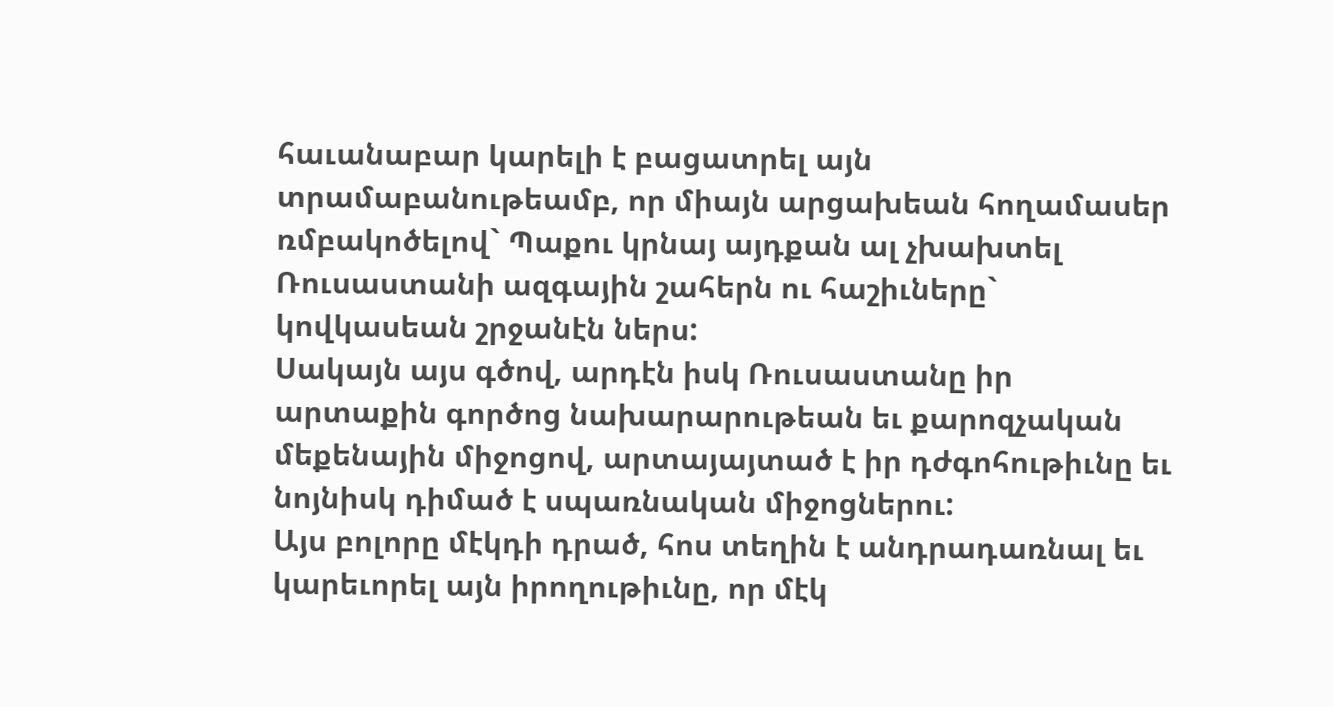հաւանաբար կարելի է բացատրել այն տրամաբանութեամբ, որ միայն արցախեան հողամասեր ռմբակոծելով` Պաքու կրնայ այդքան ալ չխախտել Ռուսաստանի ազգային շահերն ու հաշիւները` կովկասեան շրջանէն ներս:
Սակայն այս գծով, արդէն իսկ Ռուսաստանը իր արտաքին գործոց նախարարութեան եւ քարոզչական մեքենային միջոցով, արտայայտած է իր դժգոհութիւնը եւ նոյնիսկ դիմած է սպառնական միջոցներու:
Այս բոլորը մէկդի դրած, հոս տեղին է անդրադառնալ եւ կարեւորել այն իրողութիւնը, որ մէկ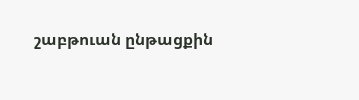շաբթուան ընթացքին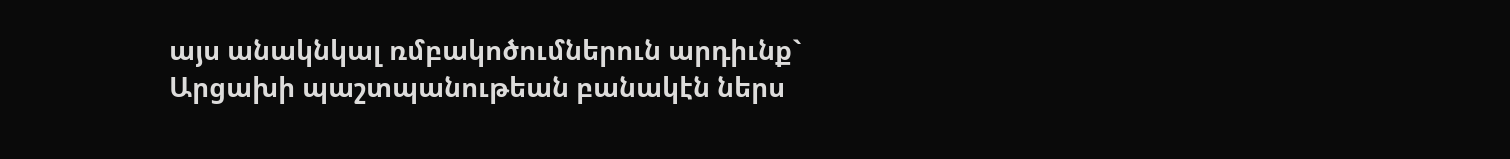այս անակնկալ ռմբակոծումներուն արդիւնք` Արցախի պաշտպանութեան բանակէն ներս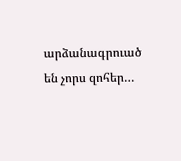արձանագրուած են չորս զոհեր…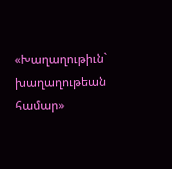«Խաղաղութիւն` խաղաղութեան համար»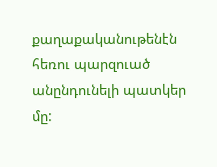քաղաքականութենէն հեռու պարզուած անընդունելի պատկեր մը: